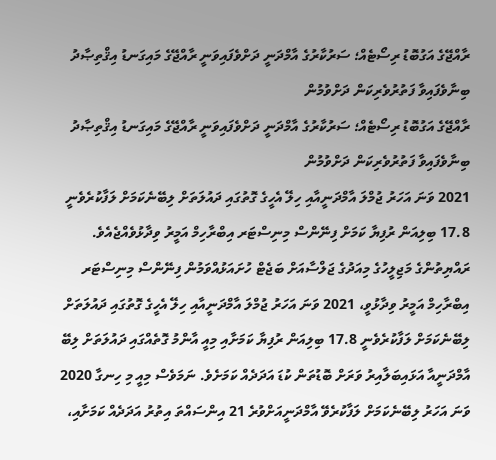ރާއްޖޭގެ އަގުބޮޑު ރިސޯޓެއް؛ ސަރުކާރުގެ އާމްދަނީ ދަށްވެފައިވަނީ ރާއްޖޭގެ މައިގަނޑު އިޤްތިޞާދު ބިނާވެފައިވާ ފަތުރުވެރިކަން ދަށްވުމުން
ރާއްޖޭގެ އަގުބޮޑު ރިސޯޓެއް؛ ސަރުކާރުގެ އާމްދަނީ ދަށްވެފައިވަނީ ރާއްޖޭގެ މައިގަނޑު އިޤްތިޞާދު ބިނާވެފައިވާ ފަތުރުވެރިކަން ދަށްވުމުން
2021 ވަނަ އަހަރު ޖުމްލަ އާމްދަނީއާއި ހިލޭ އެހީގެ ގޮތުގައި ދައުލަތަށް ލިބޭނެކަމަށް ލަފާކުރެވެނީ 17.8 ބިލިއަން ރުފިޔާ ކަމަށް ފިނޭންސް މިނިސްޓަރ އިބްރާހިމް އަމީރު ވިދާޅުވެއްޖެއެވެ.
ރައްޔިތުންގެ މަޖިލީހުގެ މިއަދުގެ ޖަލްސާއަށް ބަޖެޓް ހުށައަޅުއްވަމުން ފިނޭންސް މިނިސްޓަރ އިބްރާހިމް އަމީރު ވިދާޅުވީ، 2021 ވަނަ އަހަރު ޖުމްލަ އާމްދަނީއާއި ހިލޭ އެހީގެ ގޮތުގައި ދައުލަތަށް ލިބޭނެކަމަށް ލަފާކުރެވެނީ 17.8 ބިލިއަން ރުފިޔާ ކަމަށާއި މިއީ އާންމު ގޮތެއްގައި ދައުލަތަށް ލިބޭ އާމްދަނީއާ އަޅައިބަލާއިރު ވަރަށް ބޮޑުތަން ކުޑަ އަދަދެއް ކަމަށެވެ. ނަމަވެސް މިއީ މި ހިނގާ 2020 ވަނަ އަހަރު ލިބޭނެކަމަށް ލަފާކުރެވޭ އާމްދަނީއަށްވުރެ 21 އިންސައްތަ އިތުރު އަދަދެއް ކަމަށާއި،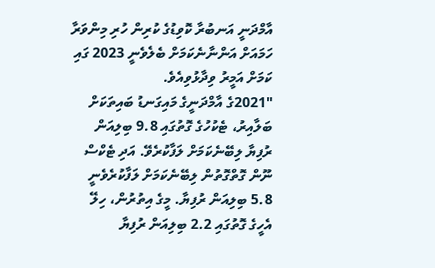އާމްދަނީ އަނބުރާ ކޮވިޑުގެ ކުރިން ހުރި މިންވަރާ ހަމައަށް އަންނާނެކަމަށް ބެލެވެނީ 2023 ގައި ކަމަށް އަމީރު ވިދާޅުވިއެވެ.
"2021ގެ އާމްދަނީގެ މައިގަނޑު ބައިތަކަށް ބަލާއިރު، ޓެކުހުގެ ގޮތުގައި 9.8 ބިލިއަން ރުފިޔާ ލިބޭނެކަމަށް ލަފާކުރެވޭ. އަދި ޓެކްސް ނޫން ގޮތްގޮތުން ލިބޭނެކަމަށް ލަފާކުރެވެނީ 5.8 ބިލިއަން ރުފިޔާ. މީގެ އިތުރުން، ހިލޭ އެހީގެ ގޮތުގައި 2.2 ބިލިއަން ރުފިޔާ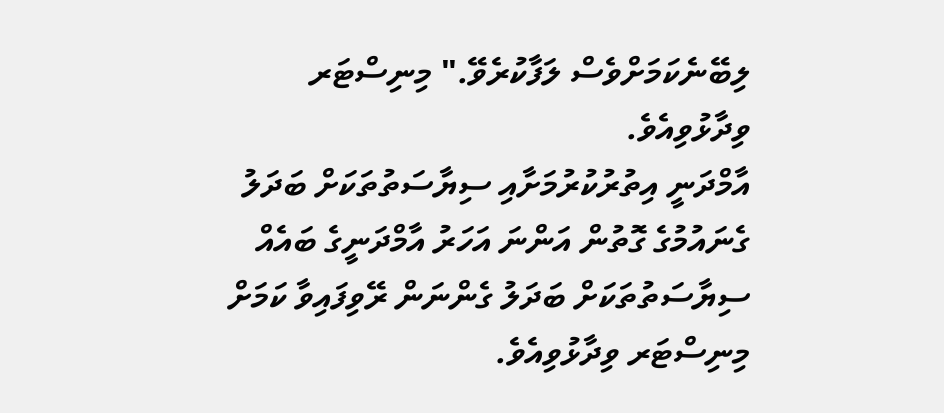ލިބޭނެކަމަށްވެސް ލަފާކުރެވޭ." މިނިސްޓަރ ވިދާޅުވިއެވެ.
އާމްދަނީ އިތުރުކުރުމަށާއި ސިޔާސަތުތަކަށް ބަދަލު ގެނައުމުގެ ގޮތުން އަންނަ އަހަރު އާމްދަނީގެ ބައެއް ސިޔާސަތުތަކަށް ބަދަލު ގެންނަން ރޭވިފައިވާ ކަމަށް މިނިސްޓަރ ވިދާޅުވިއެވެ.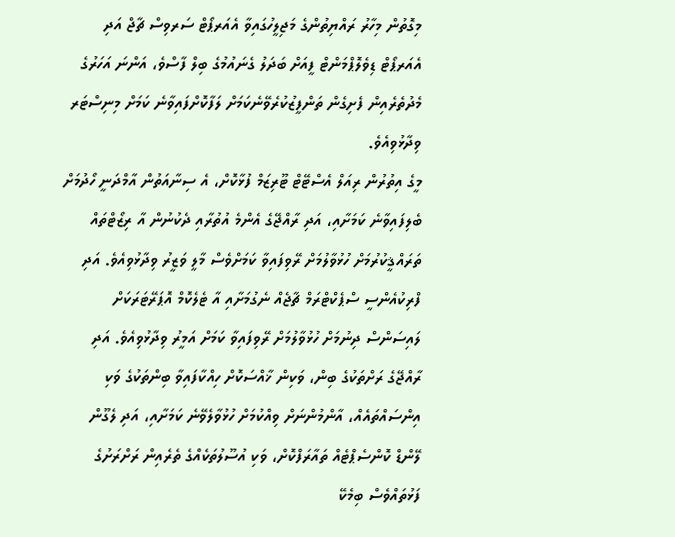މިގޮތުން މިހާރު ރައްޔިތުންގެ މަޖިލީހުގައިވާ އެއަރޕޯޓް ސަރވިސް ޗާޖް އަދި އެއަރޕޯޓް ޑިވެލޮޕްމަންޓް ފީއަށް ބަދަލު ގެނައުމުގެ ބިލް ފާސްވެ، އަންނަ އަހަރުގެ މެދުތެރެއިން ފެށިގެން ތަންފީޒުކުރެވޭނެކަމަށް ލަފާކޮށްފައިވާނެ ކަމަށް މިނިސްޓަރ ވިދާޅުވިއެވެ.
މީގެ އިތުރުން ރިއަލް އެސްޓޭޓް ޓޫރިޒަމް ފުޅާކޮށް، އެ ސިނާއަތުން އާމްދަނީ ހޯދުމަށް ބެލިފައިވާނެ ކަމަށާއި، އަދި ރާއްޖޭގެ އެންމެ އުތުރާއި ދެކުނުން އާ ރިޒޯޓްތައް ތަރައްޤީކުރުމަށް ހުޅުވާލުމަށް ރޭވިފައިވާ ކަމަށްވެސް މާލީ ވަޒީރު ވިދާޅުވިއެވެ. އަދި ފްރިކުއެންސީ ސްޕެކްޓްރަމް ޗާޖެއް ނެގުމަށާއި އާ ޓެލެކޮމް އޮޕަރޭޓަރަކަށް ލައިސަންސް ދިނުމަށް ހުޅުވާލުމަށް ރޭވިފައިވާ ކަމަށް އަމީރު ވިދާޅުވިއެވެ. އަދި ރާއްޖޭގެ ރަށްތަކުގެ ބިން، ވަކިން ޚާއްސަކޮށް ހިއްކާފައިވާ ބިންތަކުގެ ވަކި އިންސައްތައެއް، އާންމުންނަށް ވިއްކުމަށް ހުޅުވާލެވޭނެ ކަމަށާއި، އަދި ލެގޫން ލޭންޑް ކޮންސެޕްޓެއް ތައާރަފްކޮށް، ވަކި އުސޫލުތަކެއްގެ ތެރެއިން ރަށްރަށުގެ ފަޅުތައްވެސް ބިމެކޭ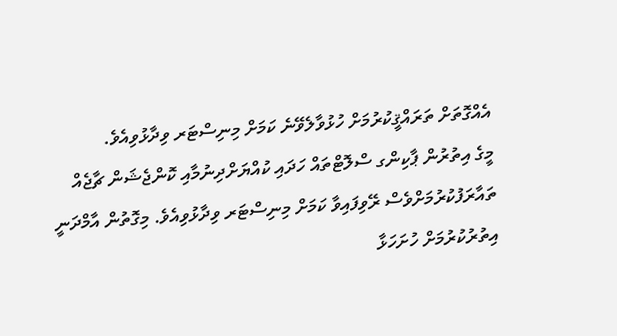އެއްގޮތަށް ތަރައްޤީކުރުމަށް ހުޅުވާލެވޭނެ ކަމަށް މިނިސްޓަރ ވިދާޅުވިއެވެ.
މީގެ އިތުރުން ޕާކިންގ ސްލޮޓްތައް ހަދައި ކުއްޔަށްދިނުމާއި ކޮންޖެޝަން ޗާޖެއް ތައާރަފުކުރުމަށްވެސް ރޭވިފައިވާ ކަމަށް މިނިސްޓަރ ވިދާޅުވިއެވެ. މިގޮތުން އާމްދަނީ އިތުރުކުރުމަށް ހުށަހަޅާ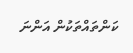ކަންތައްތަކުން އަންނަ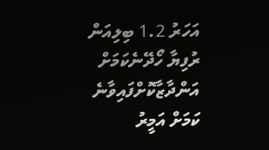އަހަރު 1.2 ބިލިއަން ރުފިޔާ ހޯދޭނެކަމަށް އަންދާޒާކޮށްފައިވާނެ ކަމަށް އަމީރު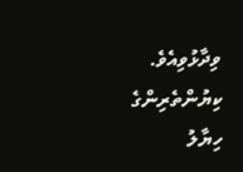ވިދާޅުވިއެވެ.
ކިޔުންތެރިންގެ ހިޔާލު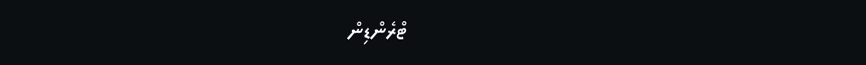ޓްރެންޑިން